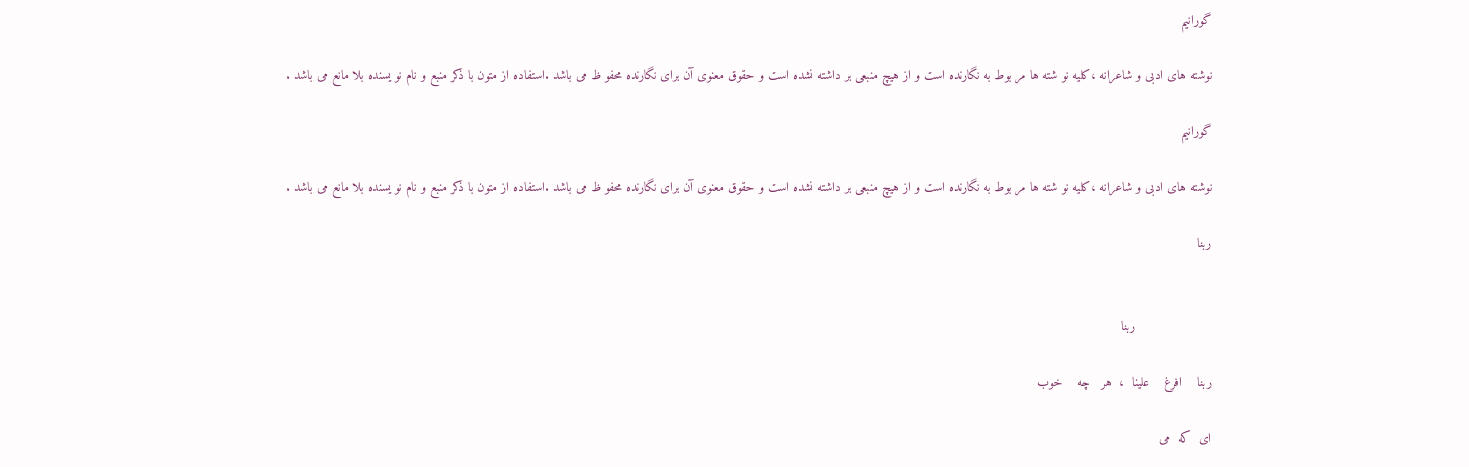گورانیم

نوشته های ادبی و شاعرانه ،کلیه نو شته ها مر بوط به نگارنده است و از هیچ منبعی بر داشته نشده است و حقوق معنوی آن برای نگارنده محفو ظ می باشد .استفاده از متون با ذکر منبع و نام نو یسنده بلا مانع می باشد .

گورانیم

نوشته های ادبی و شاعرانه ،کلیه نو شته ها مر بوط به نگارنده است و از هیچ منبعی بر داشته نشده است و حقوق معنوی آن برای نگارنده محفو ظ می باشد .استفاده از متون با ذکر منبع و نام نو یسنده بلا مانع می باشد .

ربنا


                    ربنا

ربنا    افرغ    علینا  ،  هر   چه    خوب

ای  که  می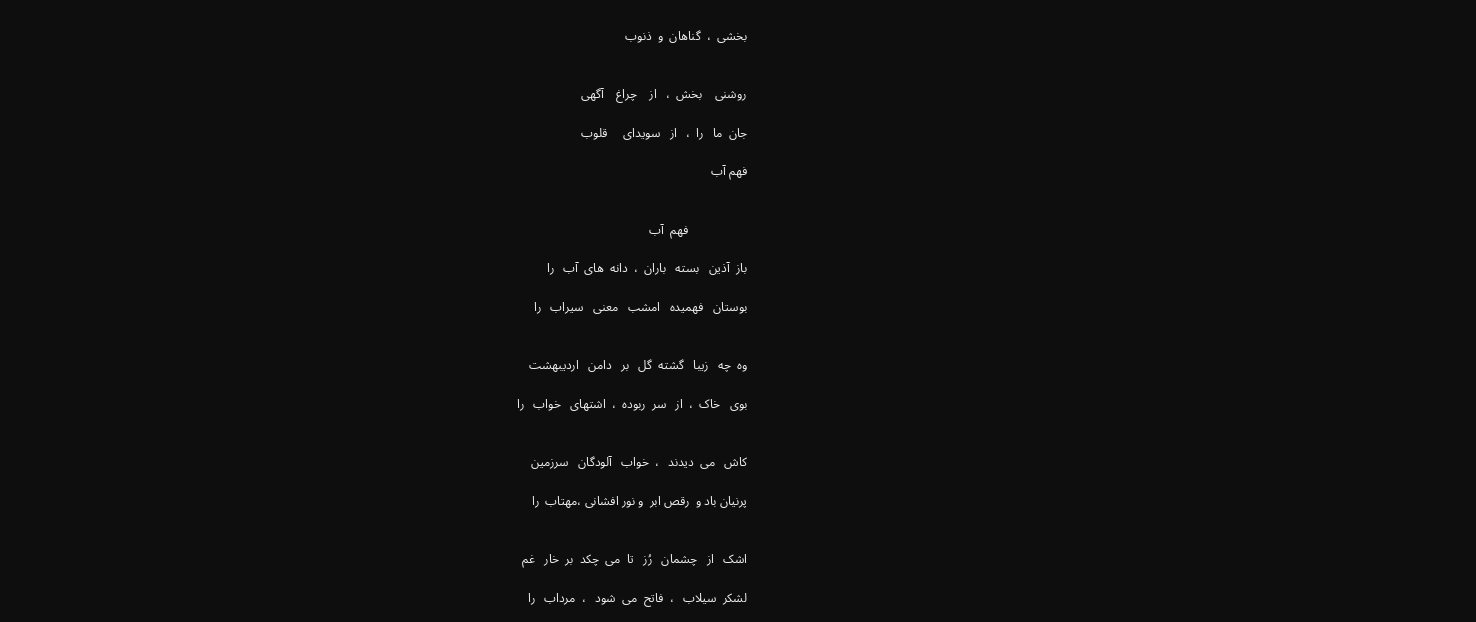بخشی  ،  گناهان  و  ذنوب


روشنی    بخش  ،   از    چراغ    آگهی

جان  ما   را  ،   از   سویدای     قلوب

فهم آب


                   فهم  آب

باز  آذین   بسته   باران  ،  دانه  های  آب   را

بوستان   فهمیده   امشب   معنی   سیراب   را


وه  چه   زیبا   گشته  گل   بر   دامن   اردیبهشت

بوی   خاک  ،  از   سر  ربوده  ،  اشتهای   خواب   را


کاش   می  دیدند   ،  خواب   آلودگان   سرزمین

پرنیان باد و  رقص ابر  و نور افشانی ،مهتاب  را


اشک   از   چشمان   رُز   تا  می  چکد  بر  خار   غم

لشکر  سیلاب   ،  فاتح  می  شود   ،  مرداب   را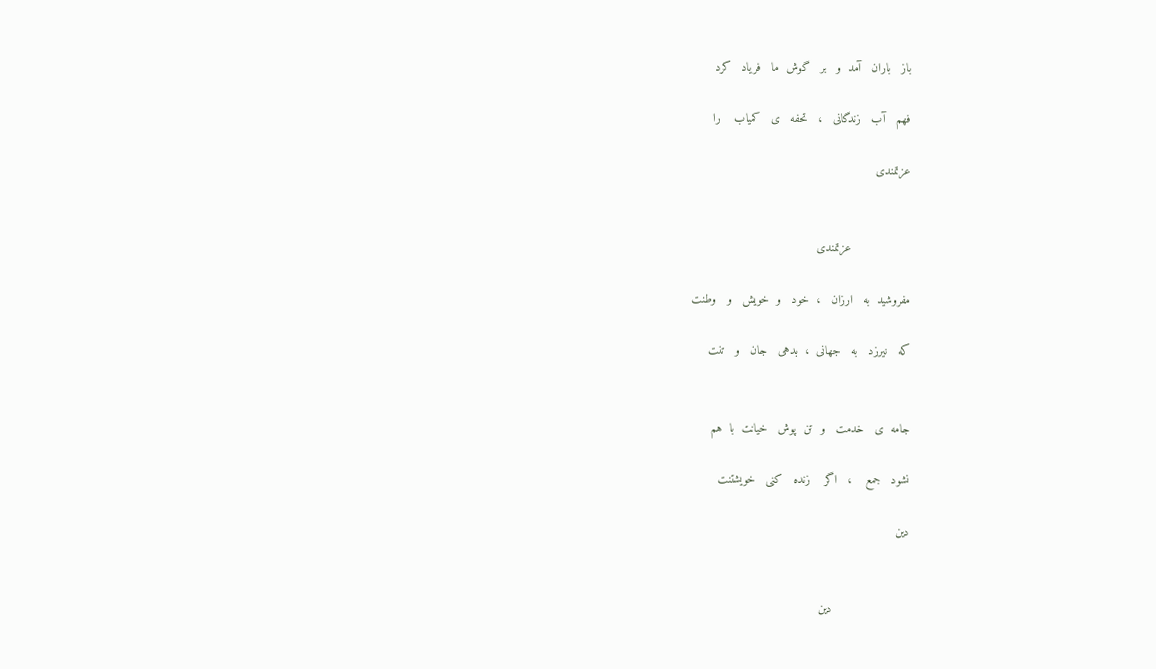باز   باران   آمد  و   بر   گوش  ما   فریاد   کرد

فهم   آب   زندگانی   ،   تحفه   ی   کمیاب    را

عزتمندی


                 عزتمندی

مفروشید  به   ارزان   ،  خود   و  خویش   و   وطنت

که   نیرزد   به   جهانی  ،  بدهی   جان   و   تنت


جامه  ی   خدمت   و  تن  پوش   خیانت  با  هم

نشود   جمع    ،   اگر    زنده   کنی   خویشتنت

دین


                      دین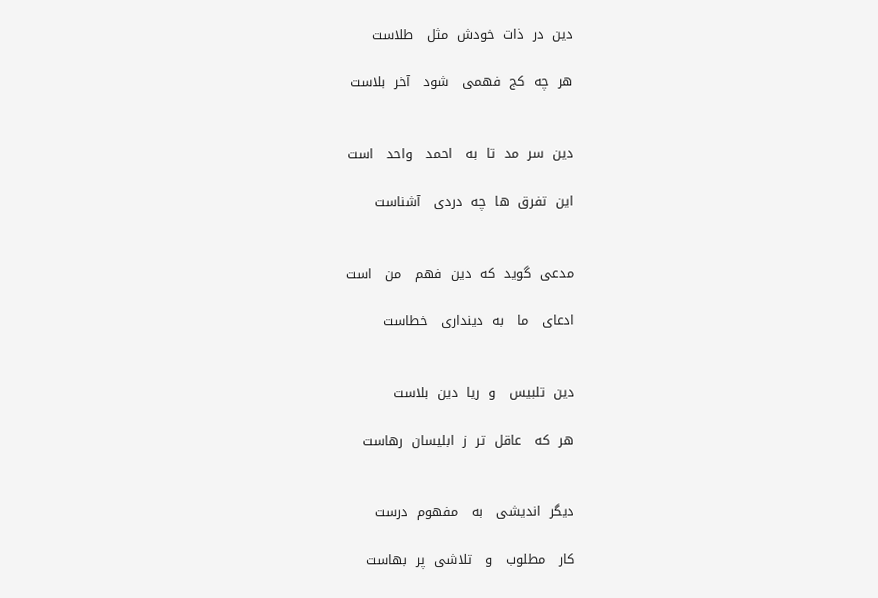دین  در  ذات  خودش  مثل   طلاست

هر  چه  کج  فهمی   شود   آخر  بلاست


دین  سر  مد  تا  به   احمد   واحد   است

این  تفرق  ها  چه  دردی   آشناست


مدعی  گوید  که  دین  فهم   من   است

ادعای   ما   به  دینداری   خطاست


دین  تلبیس   و  ریا  دین  بلاست

هر  که   عاقل  تر  ز  ابلیسان  رهاست


دیگر  اندیشی   به   مفهوم  درست

کار   مطلوب   و   تلاشی  پر  بهاست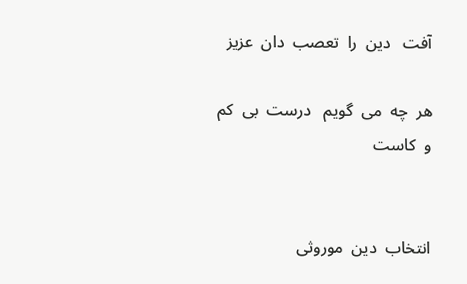آفت   دین  را  تعصب  دان  عزیز

هر  چه  می  گویم   درست  بی  کم  و  کاست


انتخاب  دین  موروثی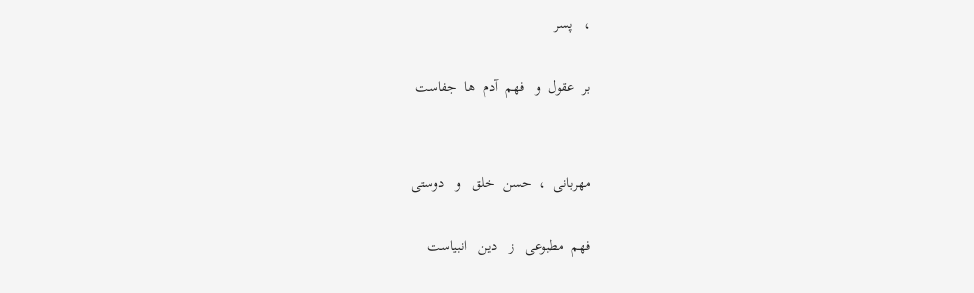،   پسر

بر  عقول  و   فهم  آدم  ها  جفاست


مهربانی  ،  حسن  خلق   و   دوستی

فهم  مطبوعی   ز   دین   انبیاست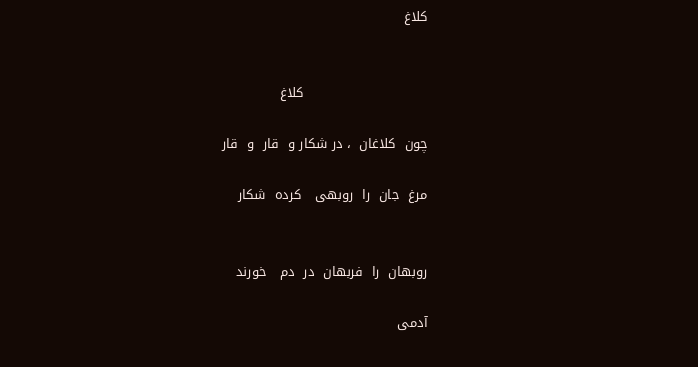کلاغ


                            کلاغ

چون  کلاغان  ، در شکار و  قار  و  قار

مرغ  جان  را  روبهی   کرده  شکار


روبهان  را  فربهان  در  دم   خورند

آدمی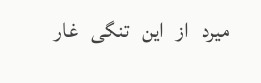میرد   از   این   تنگی   غار